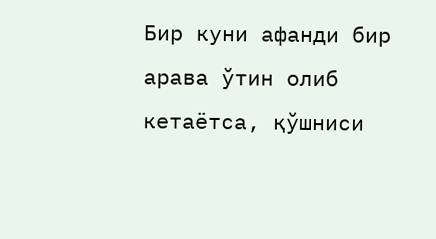Бир куни афанди бир арава ўтин олиб кетаётса, қўшниси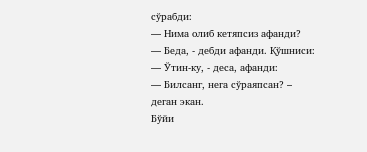сўрабди:
— Нима олиб кетяпсиз афанди?
— Беда, - дебди афанди. Қўшниси:
— Ўтин-ку, - деса, афанди:
— Билсанг, нега сўраяпсан? – деган экан.
Бўйи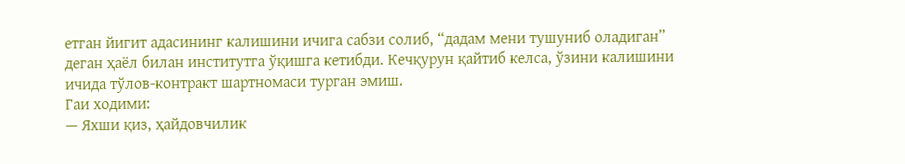етган йигит адасининг калишини ичига сабзи солиб, “дадам мени тушуниб оладиган” деган ҳаёл билан институтга ўқишга кетибди. Кечқурун қайтиб келса, ўзини калишини ичида тўлов-контракт шартномаси турган эмиш.
Гаи ходими:
— Яхши қиз, ҳайдовчилик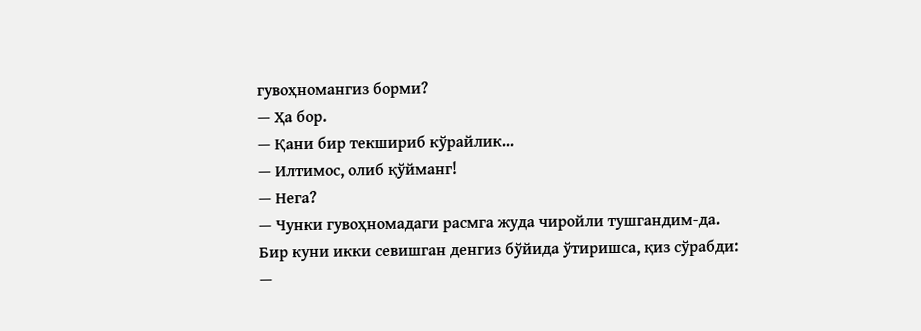гувоҳномангиз борми?
— Ҳа бор.
— Қани бир текшириб кўрайлик...
— Илтимос, олиб қўйманг!
— Нега?
— Чунки гувоҳномадаги расмга жуда чиройли тушгандим-да.
Бир куни икки севишган денгиз бўйида ўтиришса, қиз сўрабди:
—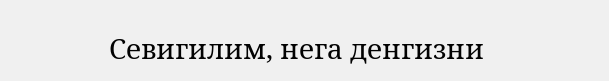Севигилим, нега денгизни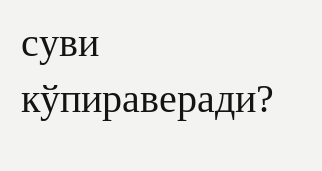суви кўпираверади?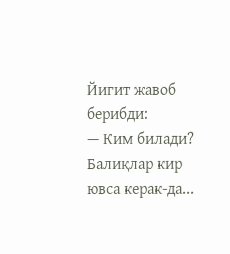Йигит жавоб берибди:
— Ким билади? Балиқлар кир ювса керак-да...